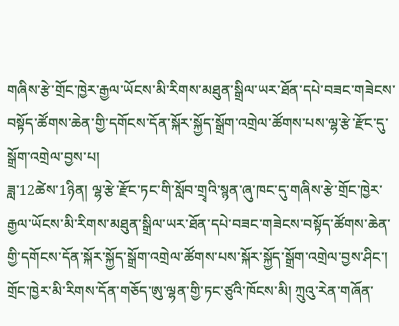གཞིས་རྩེ་གྲོང་ཁྱེར་རྒྱལ་ཡོངས་མི་རིགས་མཐུན་སྒྲིལ་ཡར་ཐོན་དཔེ་བཟང་གཟེངས་བསྟོད་ཚོགས་ཆེན་གྱི་དགོངས་དོན་སྐོར་སྐྱོད་སྒྲོག་འགྲེལ་ཚོགས་པས་ལྷ་རྩེ་རྫོང་དུ་སྒྲོག་འགྲེལ་བྱས་པ།
ཟླ་12ཚེས་1ཉིན། ལྷ་རྩེ་རྫོང་ཏང་གི་སློབ་གྲྭའི་སྙན་ཞུ་ཁང་དུ་གཞིས་རྩེ་གྲོང་ཁྱེར་རྒྱལ་ཡོངས་མི་རིགས་མཐུན་སྒྲིལ་ཡར་ཐོན་དཔེ་བཟང་གཟེངས་བསྟོད་ཚོགས་ཆེན་གྱི་དགོངས་དོན་སྐོར་སྐྱོད་སྒྲོག་འགྲེལ་ཚོགས་པས་སྐོར་སྐྱོད་སྒྲོག་འགྲེལ་བྱས་ཤིང་། གྲོང་ཁྱེར་མི་རིགས་དོན་གཅོད་ཨུ་ལྷན་གྱི་ཏང་ཙུའི་ཁོངས་མི། ཀྲུའུ་རེན་གཞོན་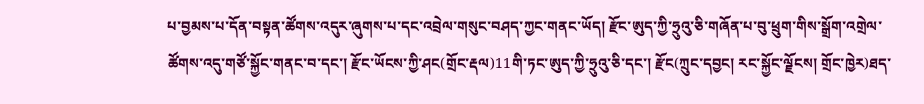པ་བྱམས་པ་དོན་བསྟན་ཚོགས་འདུར་ཞུགས་པ་དང་འབྲེལ་གསུང་བཤད་ཀྱང་གནང་ཡོད། རྫོང་ཨུད་ཀྱི་ཧྲུའུ་ཅི་གཞོན་པ་བུ་ཕྲུག་གིས་སྒྲོག་འགྲེལ་ཚོགས་འདུ་གཙོ་སྐྱོང་གནང་བ་དང་། རྫོང་ཡོངས་ཀྱི་ཤང(གྲོང་རྡལ)11གི་ཏང་ཨུད་ཀྱི་ཧྲུའུ་ཅི་དང་། རྫོང(ཀྲུང་དབྱང། རང་སྐྱོང་ལྗོངས། གྲོང་ཁྱེར)ཐད་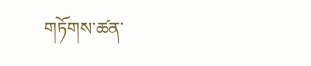གཏོགས་ཚན་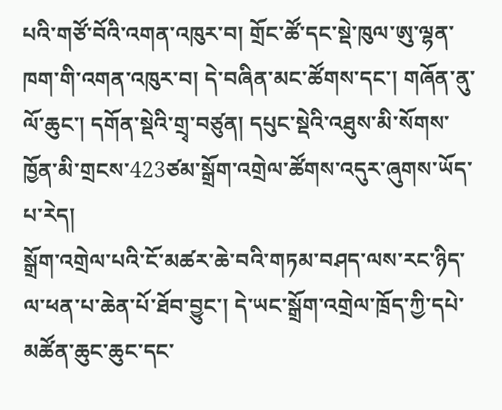པའི་གཙོ་བོའི་འགན་འཁུར་བ། གྲོང་ཚོ་དང་སྡེ་ཁུལ་ཨུ་ལྷན་ཁག་གི་འགན་འཁུར་བ། དེ་བཞིན་མང་ཚོགས་དང་། གཞོན་ནུ་ལོ་ཆུང་། དགོན་སྡེའི་གྲྭ་བཙུན། དཔུང་སྡེའི་འཐུས་མི་སོགས་ཁྱོན་མི་གྲངས་423ཙམ་སྒྲོག་འགྲེལ་ཚོགས་འདུར་ཞུགས་ཡོད་པ་རེད།
སྒྲོག་འགྲེལ་པའི་ངོ་མཚར་ཆེ་བའི་གཏམ་བཤད་ལས་རང་ཉིད་ལ་ཕན་པ་ཆེན་པོ་ཐོབ་བྱུང་། དེ་ཡང་སྒྲོག་འགྲེལ་ཁྲོད་ཀྱི་དཔེ་མཚོན་ཆུང་ཆུང་དང་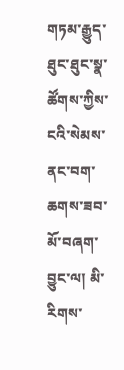གཏམ་རྒྱུད་ཐུང་ཐུང་སྣ་ཚོགས་ཀྱིས་ངའི་སེམས་ནང་བག་ཆགས་ཟབ་མོ་བཞག་བྱུང་ལ། མི་རིགས་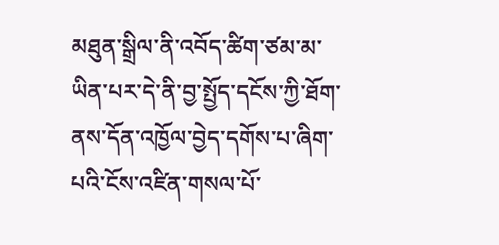མཐུན་སྒྲིལ་ནི་འབོད་ཚིག་ཙམ་མ་ཡིན་པར་དེ་ནི་བྱ་སྤྱོད་དངོས་ཀྱི་ཐོག་ནས་དོན་འཁྱོལ་བྱེད་དགོས་པ་ཞིག་པའི་ངོས་འཛིན་གསལ་པོ་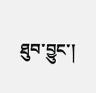ཐུབ་བྱུང་།